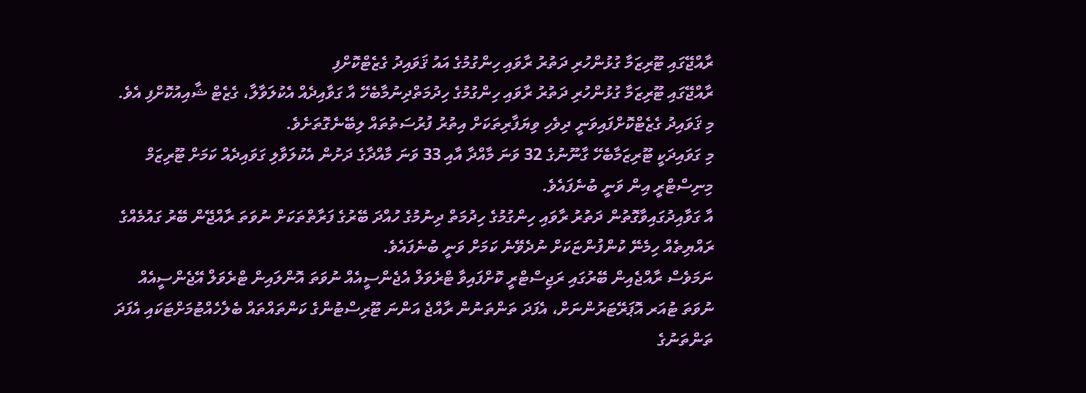ރާއްޖޭގައި ޓޫރިޒަމާ ގުޅުންހުރި ދަތުރު ރާވައި ހިންގުމުގެ އައު ޤަވައިދު ގެޒެޓްކޮށްފި
ރާއްޖޭގައި ޓޫރިޒަމާ ގުޅުންހުރި ދަތުރު ރާވައި ހިންގުމުގެ ހިދުމަތްދިނުމާބެހޭ އާ ގަވާއިދެއް އެކުލަވާލާ، ގެޒެޓް ޝާއިއުކޮށްފި އެވެ. މި ޤަވައިދު ގެޒެޓްކޮށްފައިވަނީ ދިވެހި ވިޔަފާރިތަކަށް އިތުރު ފުރުސަތުތައް ލިބޭނެގޮތަށެވެ.
މި ގަވައިދަކީ ޓޫރިޒަމާބެހޭ ގާނޫނުގެ 32 ވަނަ މާއްދާ އާއި 33 ވަނަ މާއްދާގެ ދަށުން އެކުލަވާލި ގަވައިދެއް ކަމަށް ޓޫރިޒަމް މިނިސްޓްރީ އިން ވަނީ ބުނެފައެވެ.
އާ ގަވާއިދުގައިވާގޮތުން ދަތުރު ރާވައި ހިންގުމުގެ ހިދުމަތް ދިނުމުގެ ހުއްދަ ބޭރުގެ ފަރާތްތަކަށް ނުވަތަ ރާއްޖޭން ބޭރު ގައުމެއްގެ ރައްޔިތެއް ހިމެނޭ ކުންފުންޏަކަށް ނުދެވޭނެ ކަމަށް ވަނީ ބުނެފައެވެ.
ނަމަވެސް ރާއްޖެއިން ބޭރުގައި ރަޖިސްޓްރީ ކޮށްފައިވާ ޓްރެވަލް އެޖެންސީއެއް ނުވަތަ އޮންލައިން ޓްރެވަލް އޭޖެންސީއެއް ނުވަތަ ޓުއަރ އޮޕަރޭޓަރުންނަށް، އެފަދަ ތަންތަނުން ރާއްޖެ އަންނަ ޓޫރިސްޓުންގެ ކަންތައްތައް ބެލެހެއްޓުމަށްޓަކައި އެފަދަ ތަންތަނުގެ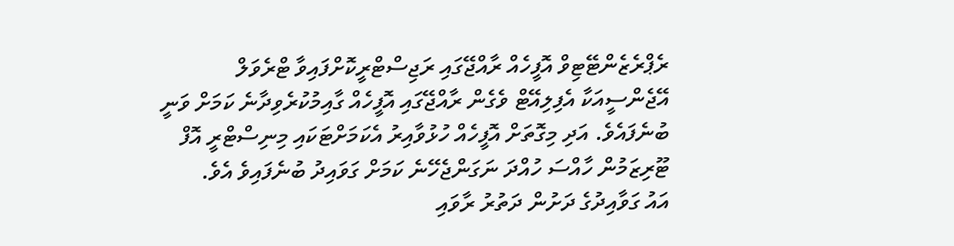ރެޕްރެޒެންޓޭޓިވް އޮފީހެއް ރާއްޖޭގައި ރަޖިސްޓްރީކޮށްފައިވާ ޓްރެވަލް އޭޖެންސީއަކާ އެފިލިއޭޓް ވެގެން ރާއްޖޭގައި އޮފީހެއް ގާއިމުކުރެވިދާނެ ކަމަށް ވަނީ ބުނެފައެވެ. އަދި މިގޮތަށް އޮފީހެއް ހުޅުވާއިރު އެކަމަށްޓަކައި މިނިސްޓްރީ އޮފް ޓޫރިޒަމުން ހާއްސަ ހުއްދަ ނަގަންޖެހޭނެ ކަމަށް ގަވައިދު ބުނެފައިވެ އެވެ.
އައު ގަވާއިދުގެ ދަށުން ދަތުރު ރާވައި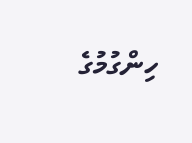ހިންގުމުގެ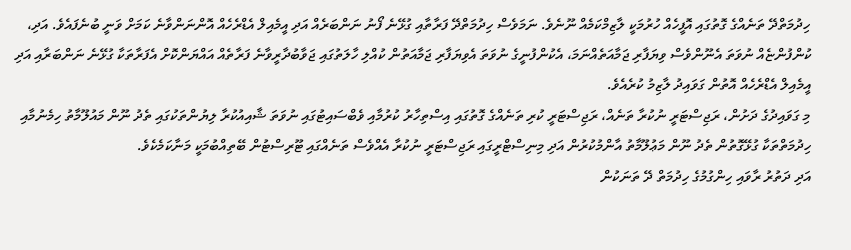ހިދުމަތްދޭ ތަނެއްގެ ގޮތުގައި އޮފީހެއް ހުރުމަކީ ލާޒިމްކަމެއް ނޫނެވެ. ނަމަވެސް ހިދުމަތްދޭ ފަރާތާއި ގުޅޭނެ ފޯނު ނަންބަރެއް އަދި އީމެއިލް އެޑްރެހެއް އޮންނަންވާނެ ކަމަށް ވަނީ ބުނެފައެވެ. އަދި، ކުންފުންޏެއް ނުވަތަ އެނޫންވެސް ވިޔަފާރި ޖަމާއަތެއްނަމަ، އެކުންފުނީގެ ނުވަތަ އެވިޔަފާރި ޖަމާއަތުން ކުއްލި ހާލަތުގައި ޖަވާބުދާރީވާނެ ފަރާތެއް އައްޔަންކޮށް އެފަރާތަކާ ގުޅޭނެ ނަންބަރާއި އަދި އީމެއިލް އެޑްރެހެއް އޮތުން ގަވައިދު ލާޒިމު ކުރެއެވެ.
މި ގަވައިދުގެ ދަށުން، ރަޖިސްޓަރީ ނުކުރާ ތަނެއް، ރަޖިސްޓަރީ ކުރި ތަނެއްގެ ގޮތުގައި އިސްތިހާރު ކުރުމާއި ވެބްސައިޓުގައި ނުވަތަ ޝާއިއުކުރާ ލިޔުންތަކުގައި ތެދު ނޫން މައުލޫމާތު ހިމެނުމާއި ހިދުމަތްތަކާ ގުޅޭގޮތުން ތެދު ނޫން މަޢުލޫމާތު އާންމުކުރުން އަދި މިނިސްޓްރީގައި ރަޖިސްޓަރީ ނުކުރާ އެއްވެސް ތަނެއްގައި ޓޫރިސްޓުން ބޭތިއްބުމަކީ މަނާކަމެކެވެ.
އަދި ދަތުރު ރާވައި ހިންގުމުގެ ހިދުމަތް ދޭ ތަނަކުން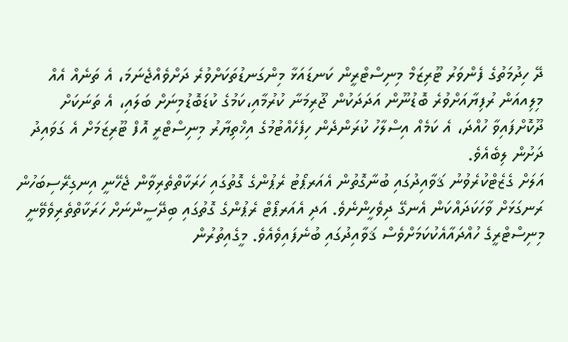ދޭ ހިދުމަތުގެ ފެންވަރު ޓޫރިޒަމް މިނިސްޓްރީން ކަނޑައަޅާ މިންގަނޑުތަކަށްވުރެ ދަށްވެއްޖެނަމަ، އެ ތަނެއް އެއް މިލިއއަން ރުފިޔާއަށްވުރެ ބޮޑުނޫން އަދަދަކުން ޖޫރިމަނާ ކުރުމާއި،ކަމުގެ ކުޑަބޮޑުމިނަށް ބަލައި، އެ ތަނަކަށް ދޫކޮށްފައިވާ ހުއްދަ، އެ ކަމެއް އިސްލާހު ކުރަންދެން ހިފެހެއްޓުމުގެ އިޚްތިޔާރު މިނިސްޓްރީ އޮފް ޓޫރިޒަމަށް އެ ގަވައިދު ދަށުން ލިބެއެވެ.
އަލަށް ގެޒެޓްކުރެވުނު ޤަވާއިދުގައި ބުނާގޮތުން އެއަރޕޯޓު ރެޕުންގެ ގޮތުގައި ހަރަކާތްތެރިވާން ޖެހޭނީ އިނގިރޭސިބަހުން ރަނގަޅަށް ވާހަކަދައްކަން އެނގޭ ދިވެހީންނެވެ. އަދި އެއަރޕޯޓް ރެޕުންގެ ގޮތުގައި ބިދޭސީންނަށް ހަރަކާތްތެރިވެވޭނީ މިނިސްޓްރީގެ ހުއްދައާއެކުކަމަށްވެސް ޤަވާއިދުގައި ބުނެފައިވެއެވެ. މީގެއިތުރުން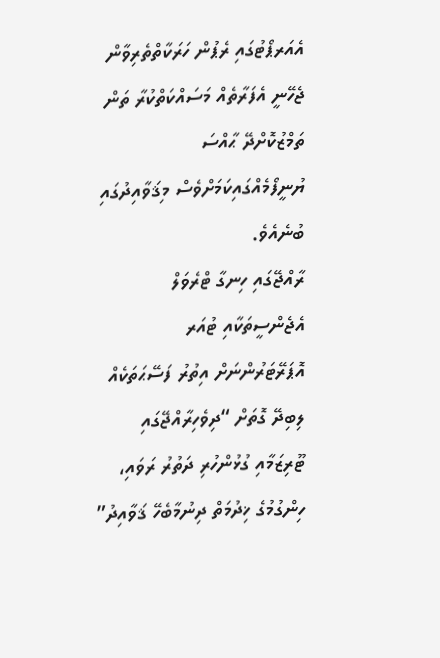އެއަރޕޯޓުގައި ރެޕުން ހަރަކާތްތެރިވާން ޖެހޭނީ އެފަރާތެއް މަސައްކަތްކުރާ ތަން ތަމްޒުކޮށްދޭ ޙާއްސަ ޔުނީފޯމެއްގައިކަމަށްވެސް މިޤަވާއިދުގައި ބުނެއެވެ.
ރާއްޖޭގައި ހިނގާ ޓްރެވަލް އެޖެންސީތަކާއި ޓުއަރ އޮޕަރޭޓަރުންނަށް އިތުރު ފަސޭޙަތަކެއް ލިބިދޭ ގޮތަށް “ދިވެހިރާއްޖޭގައި ޓޫރިޒަމާއި ގުޅުންހުރި ދަތުރު ރަވައި، ހިންގުމުގެ ޚިދުމަތް ދިނުމާބެހޭ ޤަވާއިދު”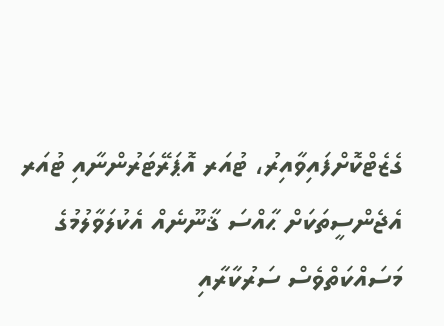ގެޒެޓްކޮށްފައިވާއިރު، ޓުއަރ އޮޕަރޭޓަރުންނާއި ޓުއަރ އެޖެންސީތަކަށް ޙާއްސަ ޤާނޫނެއް އެކުލަވާލުމުގެ މަސައްކަތްވެސް ސަރުކާރާއި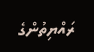ރައްޔިތުންގެ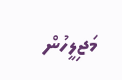މަޖިލީހުން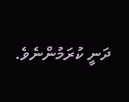ދަނީ ކުރަމުންނެވެ.